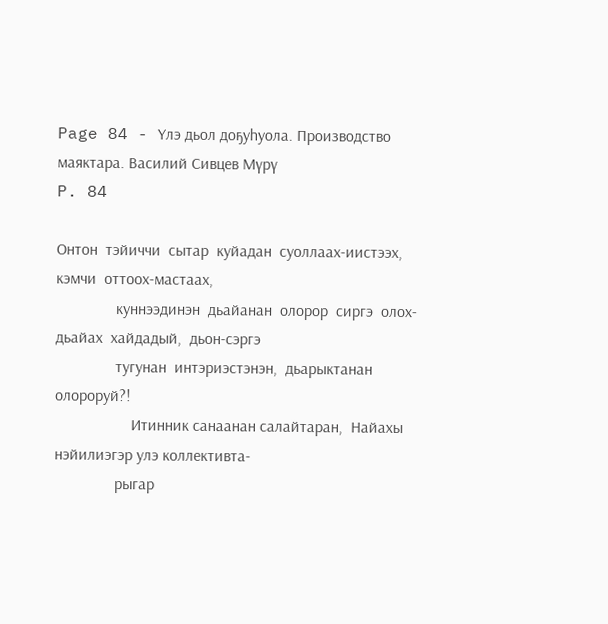Page 84 - Үлэ дьол доҕуһуола. Производство маяктара. Василий Сивцев Мүрү
P. 84

Онтон  тэйиччи  сытар  куйадан  суоллаах-иистээх,  кэмчи  оттоох-мастаах,
               куннээдинэн  дьайанан  олорор  сиргэ  олох-дьайах  хайдадый,  дьон-сэргэ
               тугунан  интэриэстэнэн,  дьарыктанан  олороруй?!
                   Итинник санаанан салайтаран,  Найахы нэйилиэгэр улэ коллективта-
               рыгар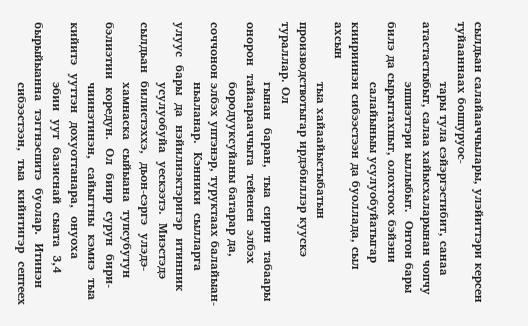сылдьан салайааччылары, улэйиттэри керсен туйааннаах боппуруос-
               тары тула сэйэргэстибит, санаа атастастыбыт, салаа хайысхаларынан чопчу
               эппиэттэри ыллыбыт.  Онтон бары билэ да сырыттахпыт, олохтоох бэйэни
               салайыныы усулуобуйатыгар киириинэн сибээстээн да буоллада, сыл ахсын
               тыа хайаайыстыбатын производствотыгар ирдэбиллэр куускэ тураллар. Ол
               гынан  баран,  тыа  сирин  табаары  онорон  тайаарааччыта  тейенен  элбэх
               бородууксуйаны батарар да, соччонон элбэх уптэнэр, туруктаах балайыан-
               ньаланар.  Кэнники  сылларга  улуус  бары  да  нэйилиэктэригэр  итинник
               усулуобуйа  уескээтэ.  Миэстэдэ  сылдьан  билистэххэ,  дьон-сэргэ  улэдэ-
               хамнаска  сыйыана  тупсубутун  бэлиэтии  коредун.  Ол  биир  сурун  бири-
               чиинэтинэн,  сайыггны  кэмиэ  тыа  кийитэ  ууттэн  дохуоттанара,  онуоха
               эбии  уут  базиснай  сыата  3,4  бырыйыанна  тэггнэспитэ  буолар.  Итинэн
               сибээстээн,  тыа  кийитигэр  септеех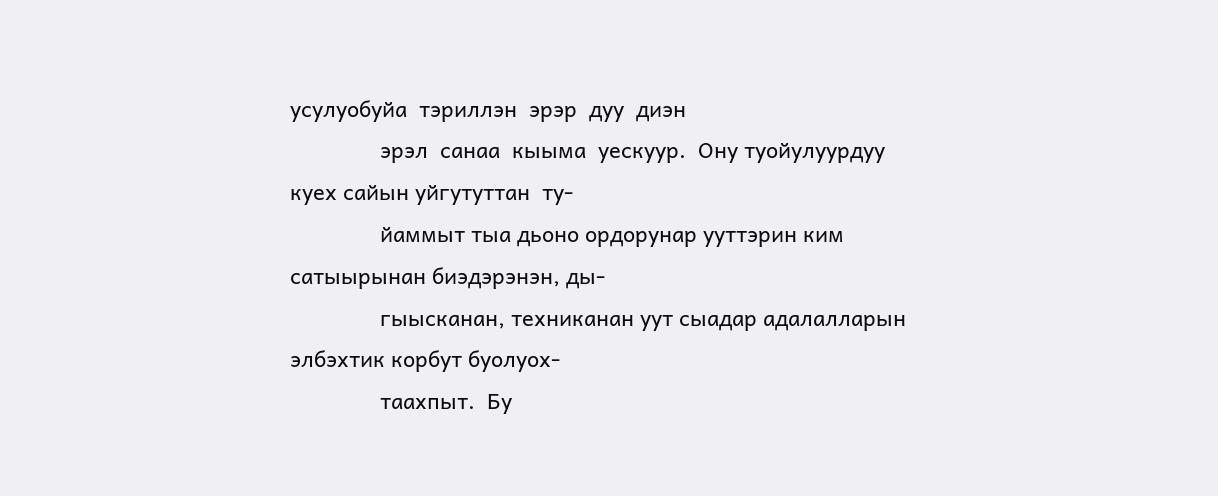усулуобуйа  тэриллэн  эрэр  дуу  диэн
               эрэл  санаа  кыыма  уескуур.  Ону туойулуурдуу куех сайын уйгутуттан  ту-
               йаммыт тыа дьоно ордорунар ууттэрин ким сатыырынан биэдэрэнэн, ды-
               гыысканан, техниканан уут сыадар адалалларын элбэхтик корбут буолуох-
               таахпыт.  Бу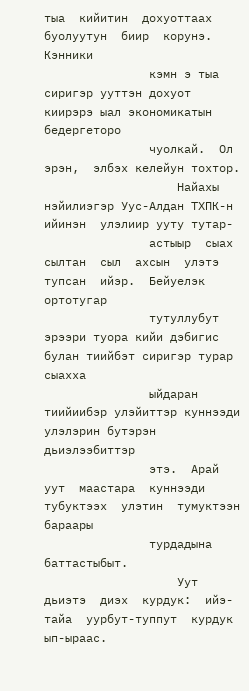тыа  кийитин  дохуоттаах  буолуутун  биир  корунэ.  Кэнники
               кэмн э тыа сиригэр ууттэн дохуот киирэрэ ыал экономикатын бедергеторо
               чуолкай.  Ол эрэн,  элбэх келейун тохтор.
                   Найахы нэйилиэгэр Уус-Алдан ТХПК-н ийинэн  улэлиир ууту тутар-
               астыыр  сыах  сылтан  сыл  ахсын  улэтэ  тупсан  ийэр.  Бейуелэк  ортотугар
               тутуллубут эрээри туора кийи дэбигис булан тиийбэт сиригэр турар сыахха
               ыйдаран тиийиибэр улэйиттэр куннээди улэлэрин бутэрэн дьиэлээбиттэр
               этэ.  Арай  уут  маастара  куннээди  тубуктээх  улэтин  тумуктээн  бараары
               турдадына баттастыбыт.
                   Уут  дьиэтэ  диэх  курдук:  ийэ-тайа  уурбут-туппут  курдук  ып-ыраас.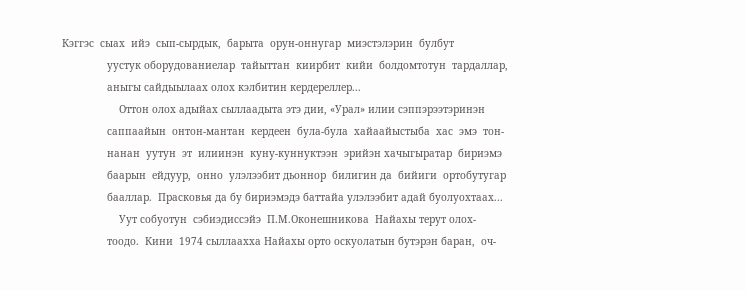Кэггэс  сыах  ийэ  сып-сырдык,  барыта  орун-оннугар  миэстэлэрин  булбут
               уустук оборудованиелар  тайыттан  киирбит  кийи  болдомтотун  тардаллар,
               аныгы сайдыылаах олох кэлбитин кердереллер...
                   Оттон олох адыйах сыллаадыта этэ дии, «Урал» илии сэппэрээтэринэн
               саппаайын  онтон-мантан  кердеен  була-була  хайаайыстыба  хас  эмэ  тон-
               нанан  уутун  эт  илиинэн  куну-куннуктээн  эрийэн хачыгыратар  бириэмэ
               баарын  ейдуур,  онно  улэлээбит дьоннор  билигин да  бийиги  ортобутугар
               бааллар.  Прасковья да бу бириэмэдэ баттайа улэлээбит адай буолуохтаах...
                   Уут собуотун  сэбиэдиссэйэ  П.М.Оконешникова  Найахы терут олох-
               тоодо.  Кини  1974 сыллаахха Найахы орто оскуолатын бутэрэн баран,  оч-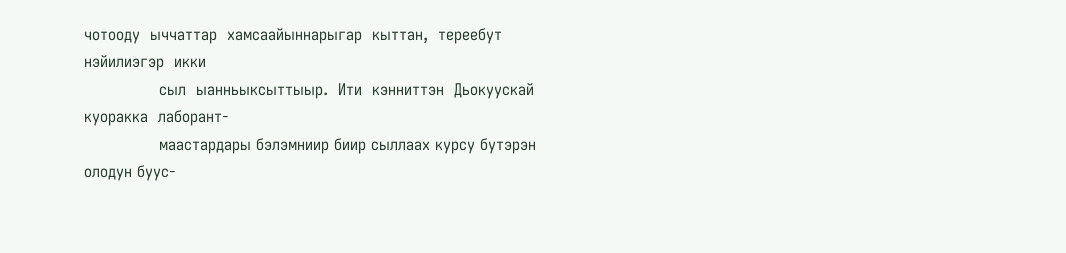чотооду  ыччаттар  хамсаайыннарыгар  кыттан,  тереебут  нэйилиэгэр  икки
               сыл  ыанньыксыттыыр.  Ити  кэнниттэн  Дьокуускай  куоракка  лаборант-
               маастардары бэлэмниир биир сыллаах курсу бутэрэн олодун буус-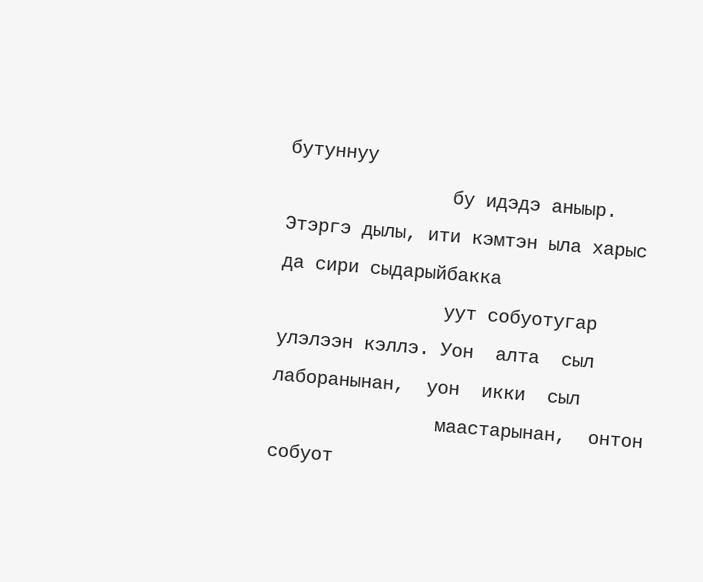бутуннуу
               бу идэдэ аныыр. Этэргэ дылы, ити кэмтэн ыла харыс да сири сыдарыйбакка
               уут собуотугар  улэлээн кэллэ. Уон  алта  сыл лаборанынан,  уон  икки  сыл
               маастарынан,  онтон собуот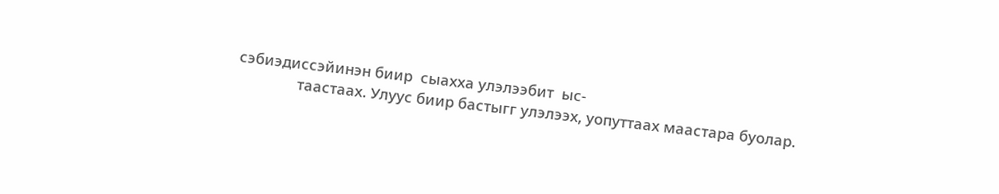сэбиэдиссэйинэн биир  сыахха улэлээбит  ыс-
               таастаах. Улуус биир бастыгг улэлээх, уопуттаах маастара буолар.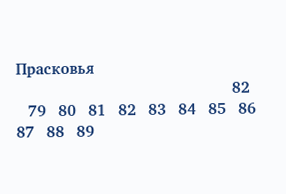Прасковья
                                                      82
   79   80   81   82   83   84   85   86   87   88   89